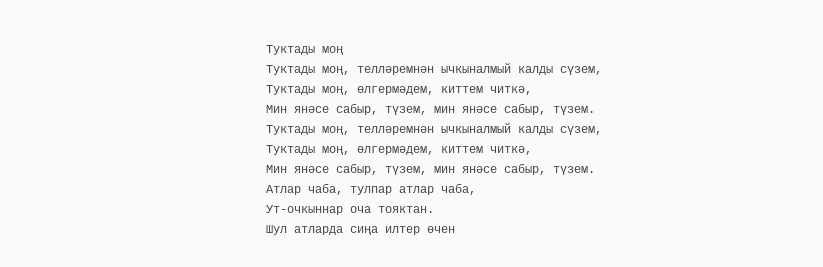Туктады моң
Туктады моң, телләремнән ычкыналмый калды сүзем,
Туктады моң, өлгермәдем, киттем читкә,
Мин янәсе сабыр, түзем, мин янәсе сабыр, түзем.
Туктады моң, телләремнән ычкыналмый калды сүзем,
Туктады моң, өлгермәдем, киттем читкә,
Мин янәсе сабыр, түзем, мин янәсе сабыр, түзем.
Атлар чаба, тулпар атлар чаба,
Ут-очкыннар оча тояктан.
Шул атларда сиңа илтер өчен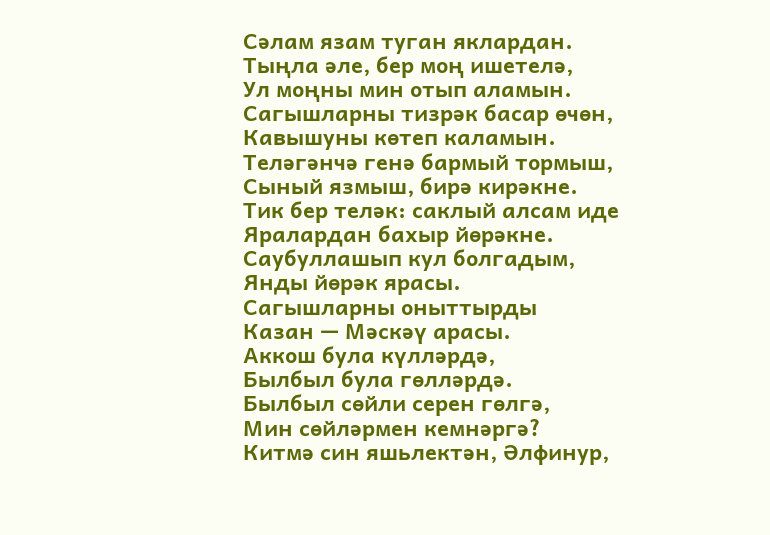Сәлам язам туган яклардан.
Тыңла әле, бер моң ишетелә,
Ул моңны мин отып аламын.
Сагышларны тизрәк басар өчөн,
Кавышуны көтеп каламын.
Теләгәнчә генә бармый тормыш,
Сыный язмыш, бирә кирәкне.
Тик бер теләк: саклый алсам иде
Яралардан бахыр йөрәкне.
Саубуллашып кул болгадым,
Янды йөрәк ярасы.
Сагышларны оныттырды
Казан — Мәскәү арасы.
Аккош була күлләрдә,
Былбыл була гөлләрдә.
Былбыл сөйли серен гөлгә,
Мин сөйләрмен кемнәргә?
Китмә син яшьлектән, Әлфинур,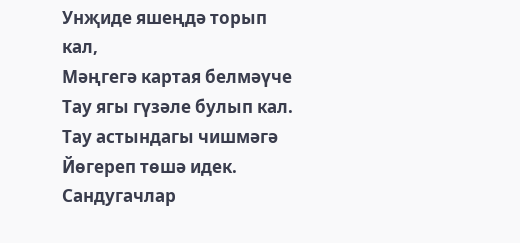Унҗиде яшеңдә торып кал,
Мәңгегә картая белмәүче
Тау ягы гүзәле булып кал.
Тау астындагы чишмәгә
Йөгереп төшә идек.
Сандугачлар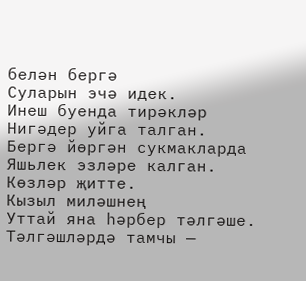белән бергә
Суларын эчә идек.
Инеш буенда тирәкләр
Нигәдер уйга талган.
Бергә йөргән сукмакларда
Яшьлек эзләре калган.
Көзләр җитте.
Кызыл миләшнең
Уттай яна һәрбер тәлгәше.
Тәлгәшләрдә тамчы —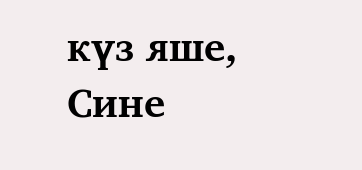күз яше,
Сине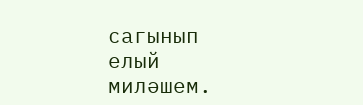сагынып елый миләшем.